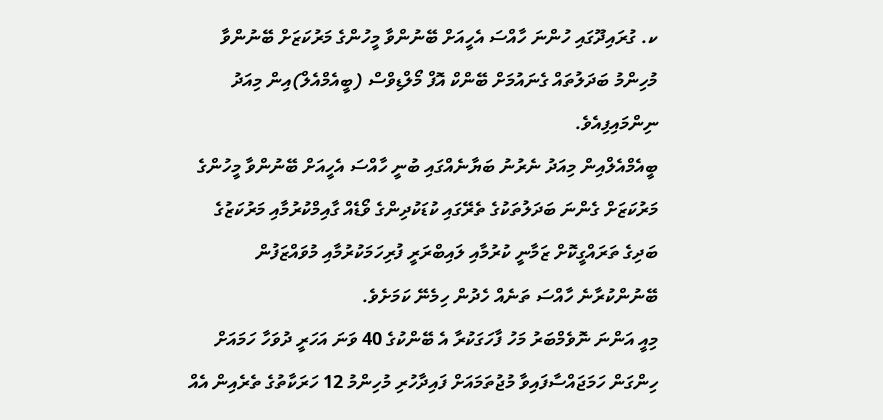ކ. ގުރައިދޫގައި ހުންނަ ހާއްސަ އެހީއަށް ބޭނުންވާ މީހުންގެ މަރުކަޒަށް ބޭނުންވާ މުހިންމު ބަދަލުތައް ގެނައުމަށް ބޭންކް އޮފް މޯލްޑިވްސް (ބީއެމްއެލް)އިން މިއަދު ނިންމައިފިއެވެ.
ބީއެމްއެލްއިން މިއަދު ނެރުނު ބަޔާނެއްގައި ބުނީ ހާއްސަ އެހީއަށް ބޭނުންވާ މީހުންގެ މަރުކަޒަށް ގެންނަ ބަދަލުތަކުގެ ތެރޭގައި ކުޑަކުދިންގެ ވޯޑެއް ގާއިމްކުރުމާއި މަރުކަޒުގެ ބަދިގެ ތަރައްގީކޮށް ޒަމާނީ ކުރުމާއި ލައިބްރަރީ ފުރިހަމަކުރުމާއި މުވައްޒަފުން ބޭނުންކުރާނެ ހާއްސަ ތަނެއް ހެދުން ހިމެނޭ ކަމަށެވެ.
މިއީ އަންނަ ނޮވެމްބަރު މަހު ފާހަގަކުރާ އެ ބޭންކުގެ 40 ވަނަ އަހަރީ ދުވަހާ ހަމައަށް ހިންގަން ހަމަޖައްސާފައިވާ މުޖުތަމައަށް ފައިދާހުރި މުހިންމު 12 ހަރަކާތުގެ ތެރެއިން އެއް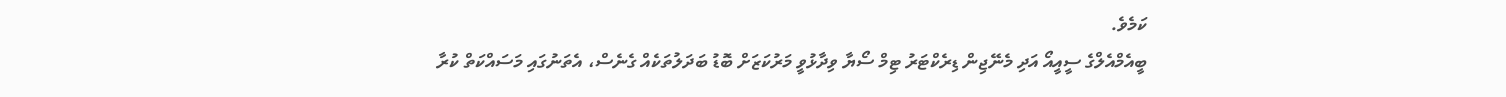ކަމެވެ.
ބީއެމްއެލްގެ ސީއީއޯ އަދި މެނޭޖިން ޑިރެކްޓަރު ޓިމް ސޯޔާ ވިދާޅުވީ މަރުކަޒަށް ބޮޑު ބަދަލުތަކެއް ގެނެސް، އެތަނުގައި މަސައްކަތް ކުރާ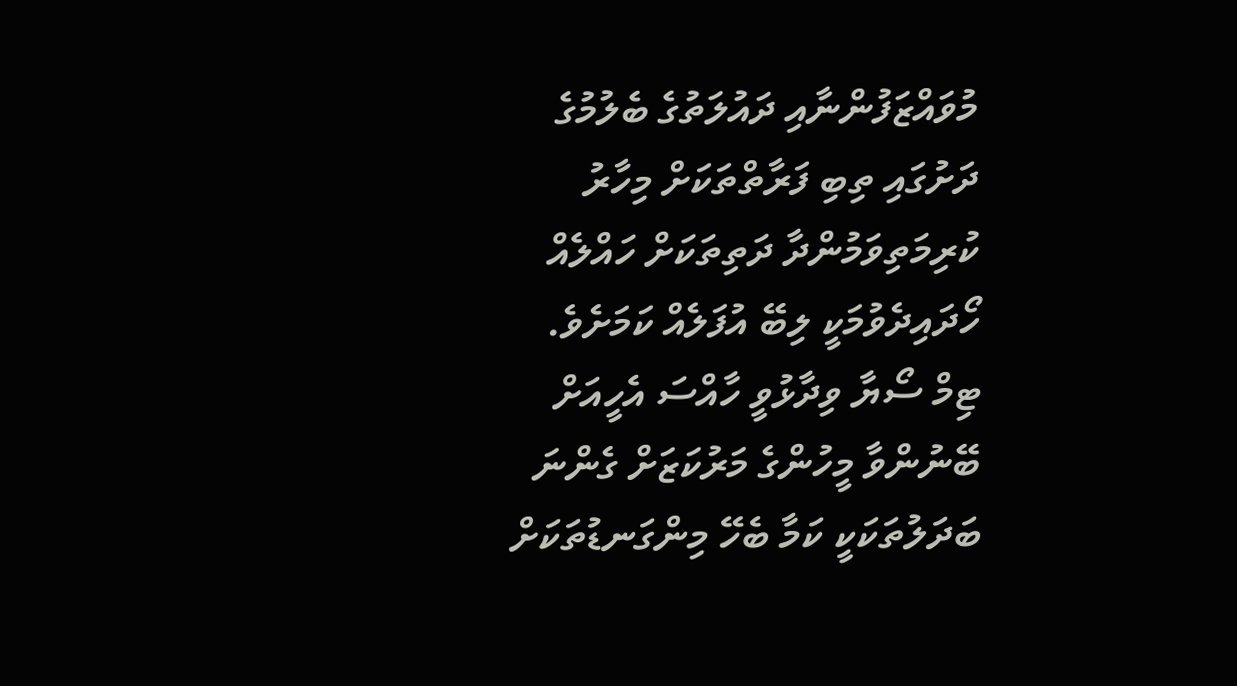މުވައްޒަފުންނާއި ދައުލަތުގެ ބެލުމުގެ ދަށުގައި ތިބި ފަރާތްތަކަށް މިހާރު ކުރިމަތިވަމުންދާ ދަތިތަކަށް ހައްލެއް ހޯދައިދެވުމަކީ ލިބޭ އުފަލެއް ކަމަށެވެ.
ޓިމް ސޯޔާ ވިދާޅުވީ ހާއްސަ އެހީއަށް ބޭނުންވާ މީހުންގެ މަރުކަޒަށް ގެންނަ ބަދަލުތަކަކީ ކަމާ ބެހޭ މިންގަނޑުތަކަށް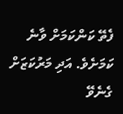ފެތޭ ކަންކަމަށް ވާނެ ކަމަށެވެ. އަދި މަރުކަޒަށް ގެނެވޭ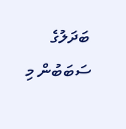ބަދަލުގެ ސަބަބުން މި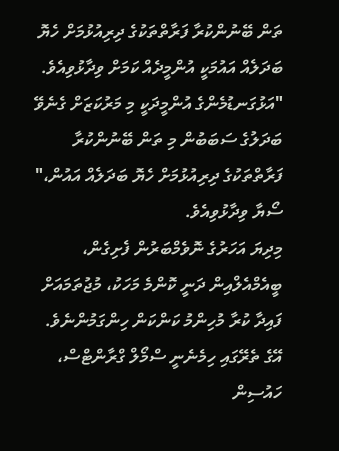ތަން ބޭނުންކުރާ ފަރާތްތަކުގެ ދިރިއުޅުމަށް ހެޔޮ ބަދަލެއް އައުމަކީ އުންމީދެއް ކަމަށް ވިދާޅުވިއެވެ.
"އަޅުގަނޑުމެންގެ އުންމީދަކީ މި މަރުކަޒަށް ގެނެވޭ ބަދަލުގެ ސަބަބުން މި ތަން ބޭނުންކުރާ ފަރާތްތަކުގެ ދިރިއުޅުމަށް ހެޔޮ ބަދަލެއް އައުން،" ސޯޔާ ވިދާޅުވިއެވެ.
މިދިޔަ އަހަރުގެ ނޮވެމްބަރުން ފެށިގެން، ބީއެމްއެލްއިން ދަނީ ކޮންމެ މަހަކު، މުޖުތަމައަށް ފައިދާ ކުރާ މުހިންމު ކަންކަން ހިންގަމުންނެވެ.
އޭގެ ތެރޭގައި ހިމެނެނީ ސްމޯލް ގްރާންޓްސް، ހައުސިން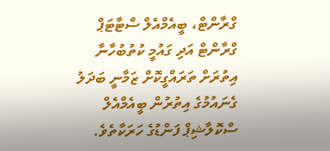ގްރާންޓް، ބީއެމްއެލް ސްޓާޓަޕް ގްރާންޓް އަދި ގައުމީ ކުތުބުހާނާ އިތުރަށް ތަރައްގީކޮށް ޒަމާނީ ބަދަލު ގެނައުމުގެ އިތުރުން ބީއެމްއެލް ސްކޮލާޝިޕް ފަންޑުގެ ހަރަކާތެވެ.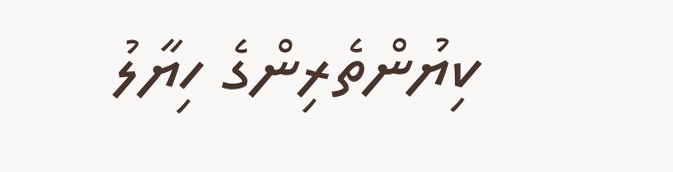ކިޔުންތެރިންގެ ހިޔާލު